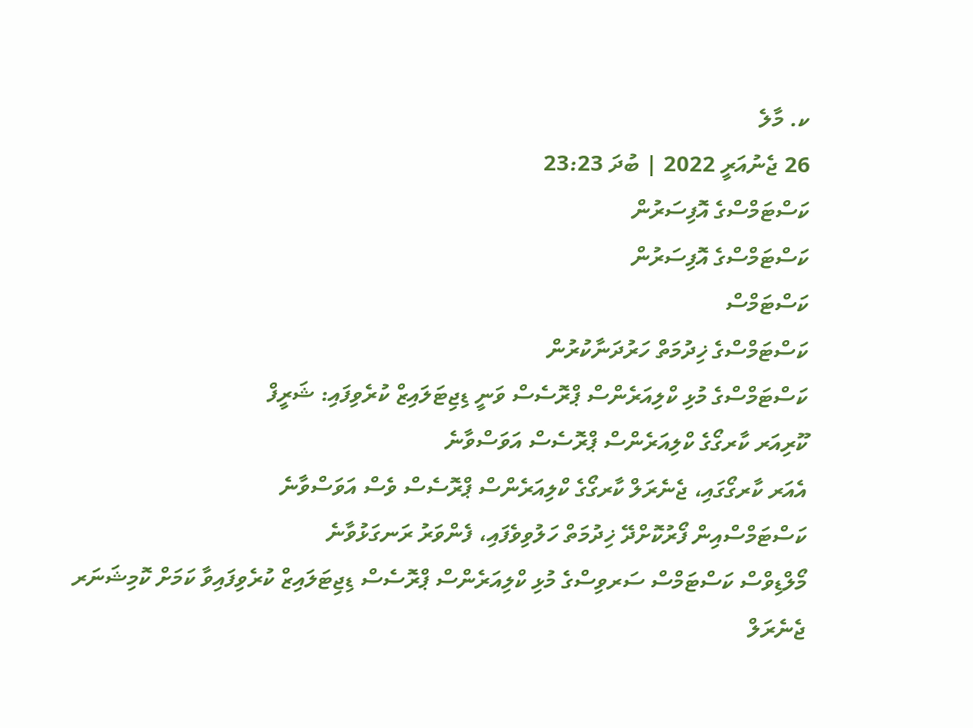ކ. މާލެ
26 ޖެނުއަރީ 2022 | ބުދަ 23:23
ކަސްޓަމްސްގެ އޮފިސަރުން
ކަސްޓަމްސްގެ އޮފިސަރުން
ކަސްޓަމްސް
ކަސްޓަމްސްގެ ޚިދުމަތް ހަރުދަނާކުރުން
ކަސްޓަމްސްގެ މުޅި ކްލިއަރެންސް ޕްރޮސެސް ވަނީ ޑިޖިޓަލައިޒް ކުރެވިފައި: ޝަރީފް
ކޫރިއަރ ކާރގޯގެ ކްލިއަރެންސް ޕްރޮސެސް އަވަސްވާނެ
އެއަރ ކާރގޯގައި، ޖެނެރަލް ކާރގޯގެ ކްލިއަރެންސް ޕްރޮސެސް ވެސް އަވަސްވާނެ
ކަސްޓަމްސްއިން ފޯރުކޮށްދޭ ޚިދުމަތް ހަލުވިވެފައި، ފެންވަރު ރަނގަޅުވާނެ
މޯލްޑިވްސް ކަސްޓަމްސް ސަރވިސްގެ މުޅި ކްލިއަރެންސް ޕްރޮސެސް ޑިޖިޓަލައިޒް ކުރެވިފައިވާ ކަމަށް ކޮމިޝަނަރ ޖެނެރަލް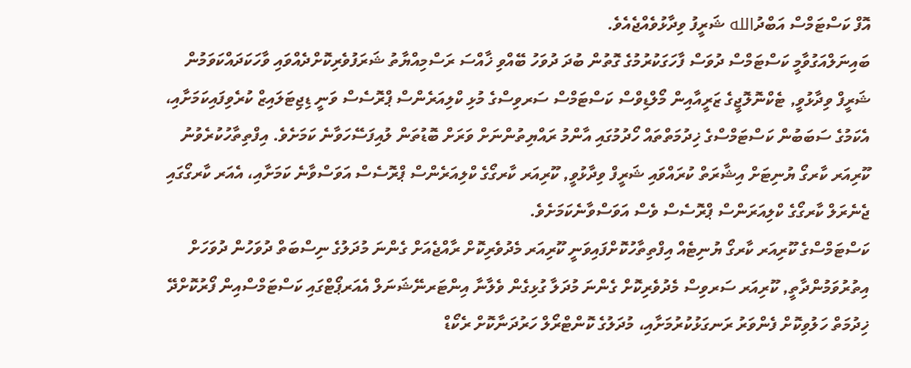އޮފް ކަސްޓަމްސް އަބްދުالله ޝަރީފު ވިދާޅުވެއްޖެއެވެ.
ބައިނަލްއަގުވާމީ ކަސްޓަމްސް ދުވަސް ފާހަގަކުރުމުގެ ގޮތުން ބުދަ ދުވަހު ބޭއްވި ޚާއްސަ ރަސްމިއްޔާތު ޝަރަފުވެރިކޮށްދެއްވައި ވާހަކަދައްކަވަމުން ޝަރީފް ވިދާޅުވީ, ޓެކްނޮލޮޖީގެ ޒަރީއާއިން މޯލްޑިވްސް ކަސްޓަމްސް ސަރވިސްގެ މުޅި ކްލިއަރެންސް ޕްރޮސެސް ވަނީ ޑިޖިޓަލައިޒް ކުރެވިފައިކަމަށާއި، އެކަމުގެ ސަބަބުން ކަސްޓަމްސްގެ ޚިދުމަތްތައް ހޯދުމުގައި އާންމު ރައްޔިތުންނަށް ވަރަށް ބޮޑުތަން ލުއިފަސޭހަވާނެ ކަމަށެވެ. އިފްތިތާހުކުރެވުނު ކޫރިއަރ ކާރގޯ ޔުނިޓަށް އިޝާރަތް ކުރައްވައި ޝަރީފް ވިދާޅުވީ, ކޫރިއަރ ކާރގޯގެ ކްލިއަރެންސް ޕްރޮސެސް އަވަސްވާނެ ކަމަށާއި، އެއަރ ކާރގޯގައި ޖެނެރަލް ކާރގޯގެ ކްލިއަރަންސް ޕްރޮސެސް ވެސް އަވަސްވާނެކަމަށެވެ.
ކަސްޓަމްސްގެ ކޫރިއަރ ކާރގޯ ޔުނިޓެއް އިފްތިތާހުކޮށްފައިވަނީ ކޫރިއަރ މެދުވެރިކޮށް ރާއްޖެއަށް ގެންނަ މުދަލުގެ ނިސްބަތް ދުވަހުން ދުވަހަށް އިތުރުވަމުންދާތީ, ކޫރިއަރ ސަރވިސް މެދުވެރިކޮށް ގެންނަ މުދަލާ ގުޅިގެން ވެލާނާ އިންޓަރނޭޝަނަލް އެއަރޕޯޓްގައި ކަސްޓަމްސްއިން ފޯރުކޮށްދޭ ޚިދުމަތް ހަލުވިކޮށް ފެންވަރު ރަނގަޅުކުރުމަށާއި، މުދަލުގެ ކޮންޓްރޯލް ހަރުދަނާކޮށް ރެކޯޑް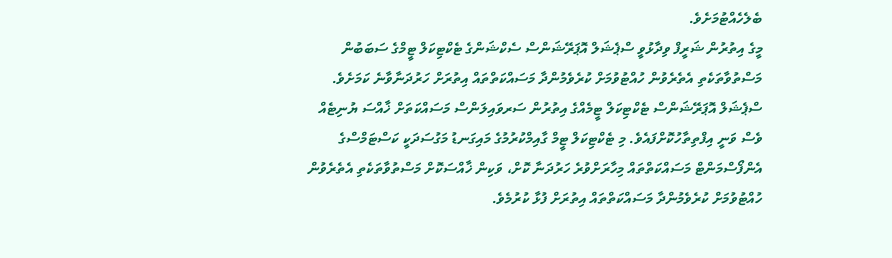ބެލެހެއްޓުމަށެވެ.
މީގެ އިތުރުން ޝަރީފް ވިދާޅުވީ ސްޕެޝަލް އޮޕަރޭޝަންސް ސެކްޝަންގެ ޓެކްޓިކަލް ޓީމްގެ ސަބަބުން މަސްތުވާތަކެތި އެތެރެވުން ހުއްޓުވުމަށް ކުރެވެމުންދާ މަސައްކަތްތައް އިތުރަށް ހަރުދަނާވާނެ ކަމަށެވެ.
ސްޕެޝަލް އޮޕަރޭޝަންސް ޓެކްޓިކަލް ޓީމެއްގެ އިތުރުން ސަރވައިލަންސް މަސައްކަތަށް ޚާއްސަ ޔުނިޓެއް ވެސް ވަނީ އިފްތިތާހުކޮށްފައެވެ. މި ޓެކްޓިކަލް ޓީމް ގާއިމްކުރުމުގެ މައިގަނޑު މަގުސަދަކީ ކަސްޓަމްސްގެ އެންފޯސްމަންޓް މަސައްކަތްތައް މިހާރަށްވުރެ ހަރުދަނާ ކޮށް، ވަކިން ޚާއްސަކޮށް މަސްތުވާތަކެތި އެތެރެވުން ހުއްޓުވުމަށް ކުރެވެމުންދާ މަސައްކަތްތައް އިތުރަށް ފުޅާ ކުރުމެވެ.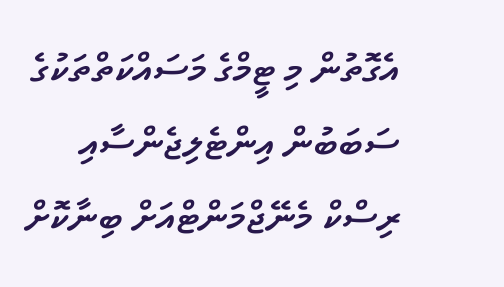އެގޮތުން މި ޓީމްގެ މަސައްކަތްތަކުގެ ސަބަބުން އިންޓެލިޖެންސާއި ރިސްކް މެނޭޖްމަންޓްއަށް ބިނާކޮށް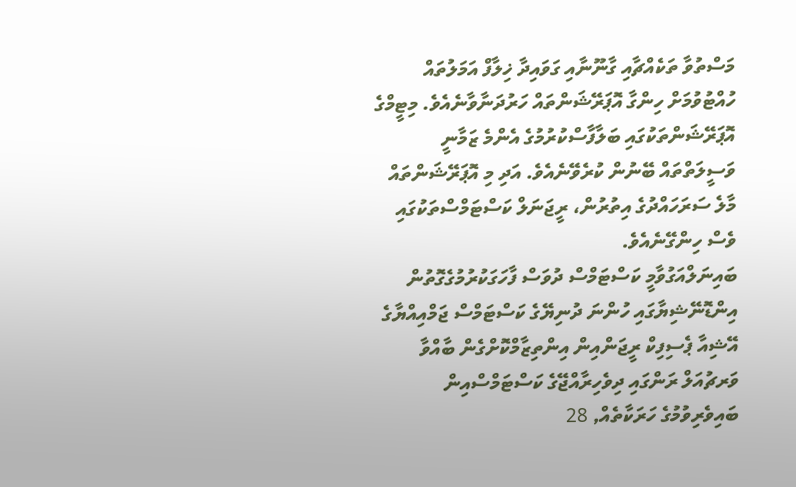މަސްތުވާ ތަކެއްޗާއި ގާނޫނާއި ގަވައިދާ ޚިލާފް އަމަލުތައް ހުއްޓުވުމަށް ހިންގާ އޮޕަރޭޝަންތައް ހަރުދަނާވާނެއެވެ. މިޓީމްގެ އޮޕަރޭޝަންތަކުގައި ބަލާފާސްކުރުމުގެ އެންމެ ޒަމާނީ ވަސީލަތްތައް ބޭނުން ކުރެވޭނެއެވެ. އަދި މި އޮޕަރޭޝަންތައް މާލެ ސަރަހައްދުގެ އިތުރުން، ރީޖަނަލް ކަސްޓަމްސްތަކުގައި ވެސް ހިންގޭނެއެވެ.
ބައިނަލްއަގުވާމީ ކަސްޓަމްސް ދުވަސް ފާހަގަކުރުމުގެގޮތުން އިންޑޮނޭޝިޔާގައި ހުންނަ ދުނިޔޭގެ ކަސްޓަމްސް ޖަމްއިއްޔާގެ އޭޝިއާ ޕެސިފިކް ރީޖަންއިން އިންތިޒާމްކޮށްގެން ބާއްވާ ވަރޗުއަލް ރަންގައި ދިވެހިރާއްޖޭގެ ކަސްޓަމްސްއިން ބައިވެރިވުމުގެ ހަރަކާތެއް, 28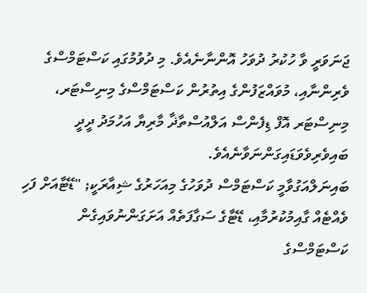ޖަނަވަރީ ވާ ހުކުރު ދުވަހު އޮންނާނެއެވެ. މި ދުވުމުގައި ކަސްޓަމްސްގެ ވެރިންނާއި، މުވައްޒަފުންގެ އިތުރުން ކަސްޓަމްސްގެ މިނިސްޓަރ، މިނިސްޓަރ އޮފް ޑިފެންސް އަލްއުސްތާޛާ މާރިޔާ އަހުމަދު ދީދީ ބައިވެރިވެވަޑައިގަންނަވާނެއެވެ.
ބައިނަލްއަގުވާމީ ކަސްޓަމްސް ދުވަހުގެ މިއަހަރުގެ ޝިއާރަކީ; "ޑޭޓާއަށް ފަހި ވެއްޓެއް ގާއިމުކުރުމާއި، ޑޭޓާގެ ސަގާފަތެއް އަށަގަންނުވައިގެން ކަސްޓަމްސްގެ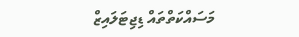މަސައްކަތްތައް ޑިޖިޓަލައިޒް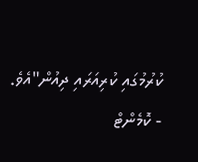ކުރުމުގައި ކުރިއަރައި ދިއުން"އެވެ.
- ކޮމެންޓް